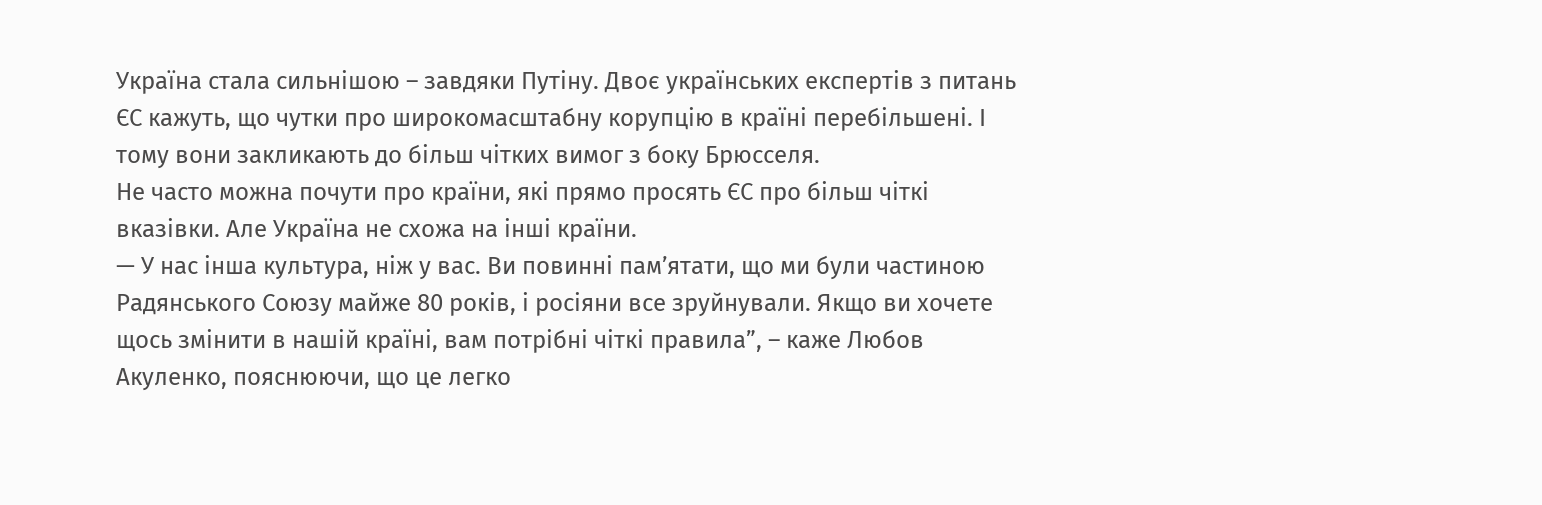Україна стала сильнішою – завдяки Путіну. Двоє українських експертів з питань ЄС кажуть, що чутки про широкомасштабну корупцію в країні перебільшені. І тому вони закликають до більш чітких вимог з боку Брюсселя.
Не часто можна почути про країни, які прямо просять ЄС про більш чіткі вказівки. Але Україна не схожа на інші країни.
— У нас інша культура, ніж у вас. Ви повинні пам’ятати, що ми були частиною Радянського Союзу майже 80 років, і росіяни все зруйнували. Якщо ви хочете щось змінити в нашій країні, вам потрібні чіткі правила”, – каже Любов Акуленко, пояснюючи, що це легко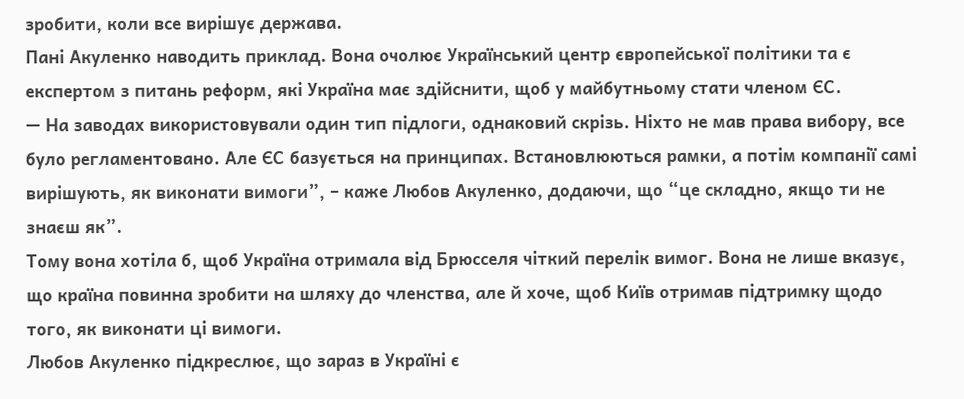зробити, коли все вирішує держава.
Пані Акуленко наводить приклад. Вона очолює Український центр європейської політики та є експертом з питань реформ, які Україна має здійснити, щоб у майбутньому стати членом ЄС.
— На заводах використовували один тип підлоги, однаковий скрізь. Ніхто не мав права вибору, все було регламентовано. Але ЄС базується на принципах. Встановлюються рамки, а потім компанії самі вирішують, як виконати вимоги”, – каже Любов Акуленко, додаючи, що “це складно, якщо ти не знаєш як”.
Тому вона хотіла б, щоб Україна отримала від Брюсселя чіткий перелік вимог. Вона не лише вказує, що країна повинна зробити на шляху до членства, але й хоче, щоб Київ отримав підтримку щодо того, як виконати ці вимоги.
Любов Акуленко підкреслює, що зараз в Україні є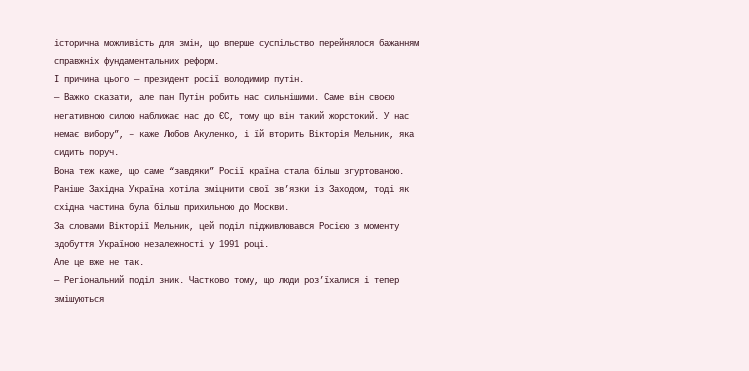історична можливість для змін, що вперше суспільство перейнялося бажанням справжніх фундаментальних реформ.
І причина цього — президент росії володимир путін.
— Важко сказати, але пан Путін робить нас сильнішими. Саме він своєю негативною силою наближає нас до ЄС, тому що він такий жорстокий. У нас немає вибору”, – каже Любов Акуленко, і їй вторить Вікторія Мельник, яка сидить поруч.
Вона теж каже, що саме “завдяки” Росії країна стала більш згуртованою. Раніше Західна Україна хотіла зміцнити свої зв’язки із Заходом, тоді як східна частина була більш прихильною до Москви.
За словами Вікторії Мельник, цей поділ підживлювався Росією з моменту здобуття Україною незалежності у 1991 році.
Але це вже не так.
— Регіональний поділ зник. Частково тому, що люди роз’їхалися і тепер змішуються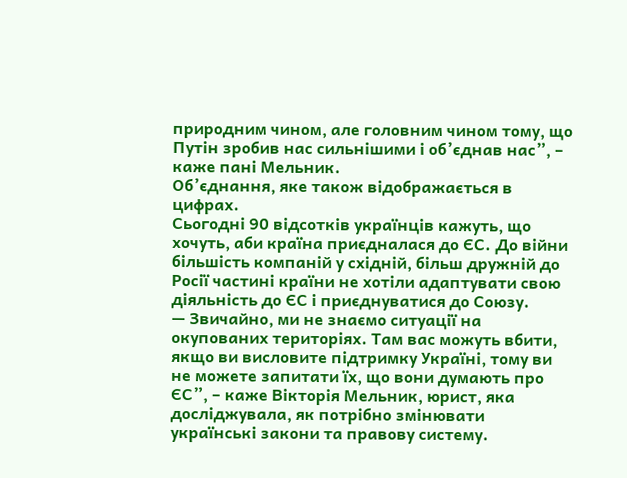природним чином, але головним чином тому, що Путін зробив нас сильнішими і об’єднав нас”, – каже пані Мельник.
Об’єднання, яке також відображається в цифрах.
Сьогодні 90 відсотків українців кажуть, що хочуть, аби країна приєдналася до ЄС. До війни більшість компаній у східній, більш дружній до Росії частині країни не хотіли адаптувати свою діяльність до ЄС і приєднуватися до Союзу.
— Звичайно, ми не знаємо ситуації на окупованих територіях. Там вас можуть вбити, якщо ви висловите підтримку Україні, тому ви не можете запитати їх, що вони думають про ЄС”, – каже Вікторія Мельник, юрист, яка досліджувала, як потрібно змінювати українські закони та правову систему.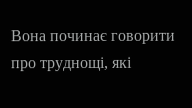Вона починає говорити про труднощі, які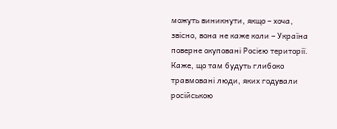можуть виникнути, якщо – хоча, звісно, вона не каже коли – Україна поверне окуповані Росією території. Каже, що там будуть глибоко травмовані люди, яких годували російською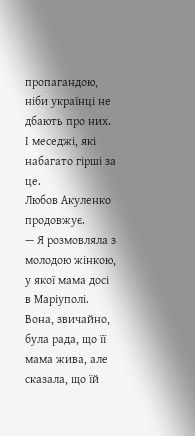пропагандою, ніби українці не дбають про них.
І меседжі, які набагато гірші за це.
Любов Акуленко продовжує.
— Я розмовляла з молодою жінкою, у якої мама досі в Маріуполі. Вона, звичайно, була рада, що її мама жива, але сказала, що їй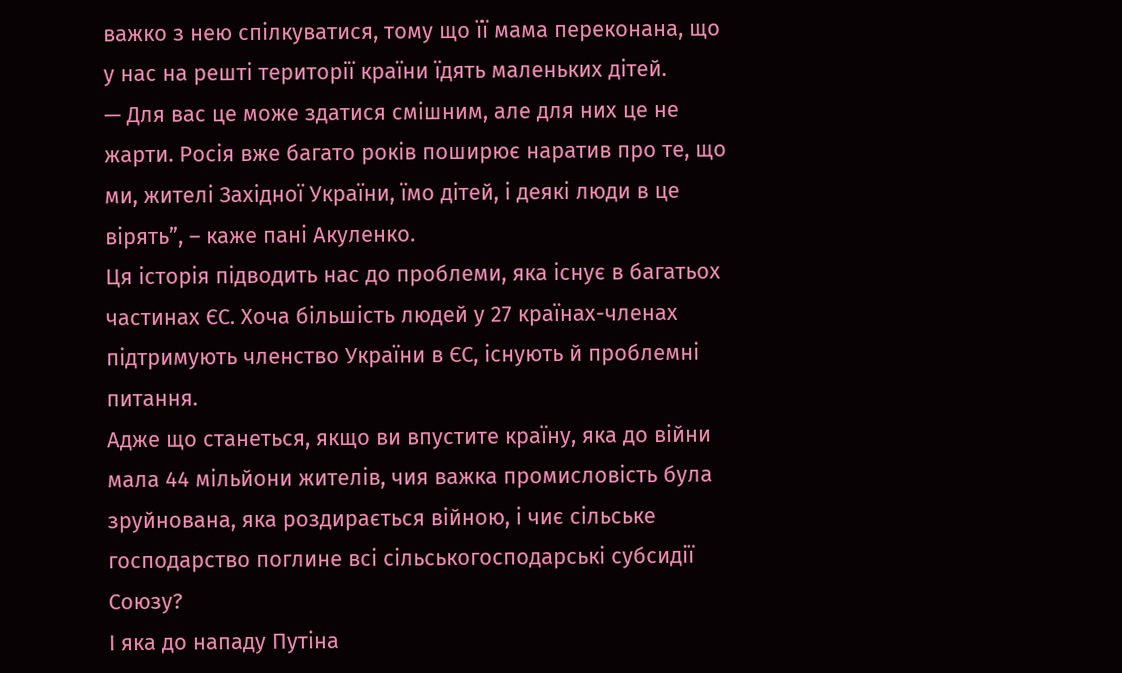важко з нею спілкуватися, тому що її мама переконана, що у нас на решті території країни їдять маленьких дітей.
— Для вас це може здатися смішним, але для них це не жарти. Росія вже багато років поширює наратив про те, що ми, жителі Західної України, їмо дітей, і деякі люди в це вірять”, – каже пані Акуленко.
Ця історія підводить нас до проблеми, яка існує в багатьох частинах ЄС. Хоча більшість людей у 27 країнах-членах підтримують членство України в ЄС, існують й проблемні питання.
Адже що станеться, якщо ви впустите країну, яка до війни мала 44 мільйони жителів, чия важка промисловість була зруйнована, яка роздирається війною, і чиє сільське господарство поглине всі сільськогосподарські субсидії Союзу?
І яка до нападу Путіна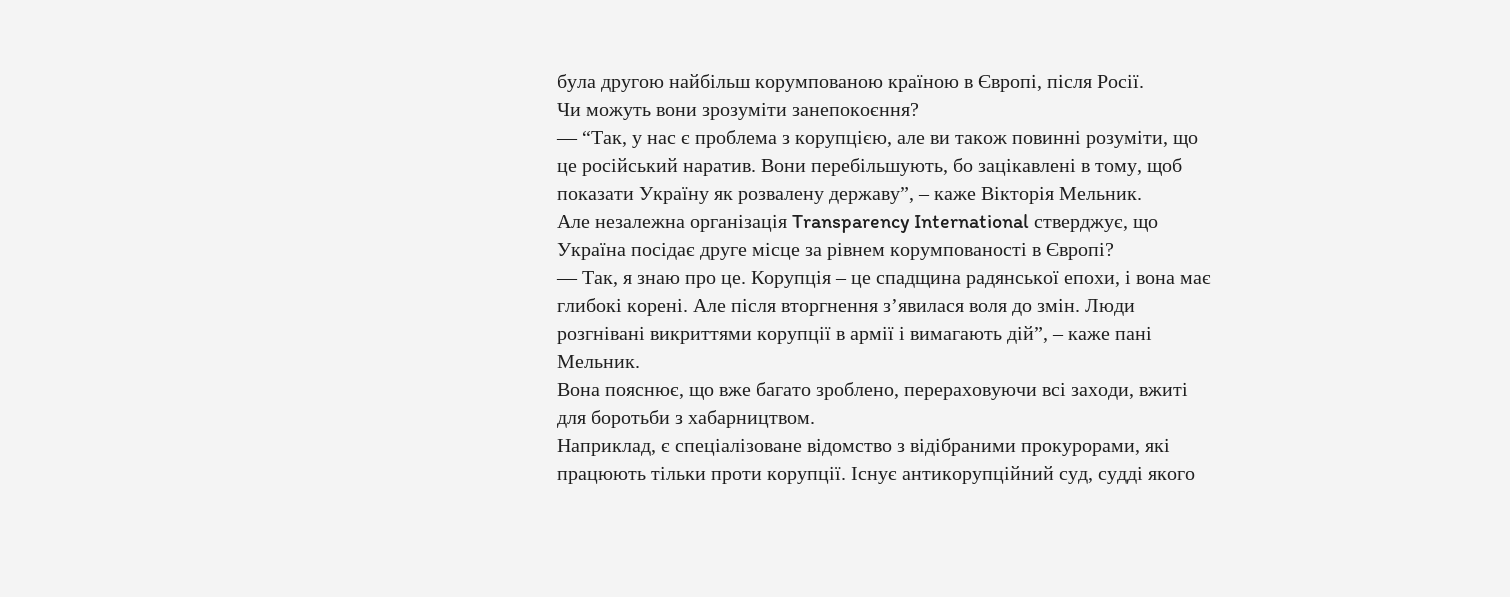була другою найбільш корумпованою країною в Європі, після Росії.
Чи можуть вони зрозуміти занепокоєння?
— “Так, у нас є проблема з корупцією, але ви також повинні розуміти, що це російський наратив. Вони перебільшують, бо зацікавлені в тому, щоб показати Україну як розвалену державу”, – каже Вікторія Мельник.
Але незалежна організація Transparency International стверджує, що Україна посідає друге місце за рівнем корумпованості в Європі?
— Так, я знаю про це. Корупція – це спадщина радянської епохи, і вона має глибокі корені. Але після вторгнення з’явилася воля до змін. Люди розгнівані викриттями корупції в армії і вимагають дій”, – каже пані Мельник.
Вона пояснює, що вже багато зроблено, перераховуючи всі заходи, вжиті для боротьби з хабарництвом.
Наприклад, є спеціалізоване відомство з відібраними прокурорами, які працюють тільки проти корупції. Існує антикорупційний суд, судді якого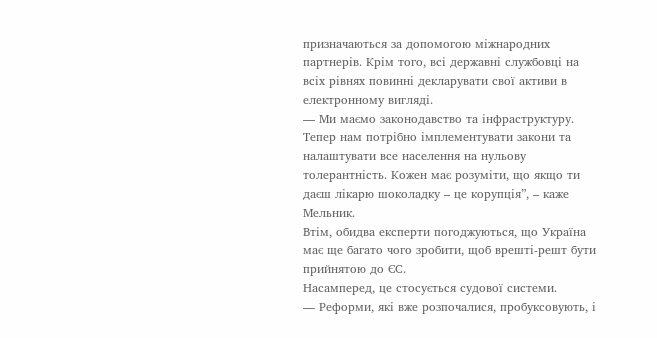призначаються за допомогою міжнародних партнерів. Крім того, всі державні службовці на всіх рівнях повинні декларувати свої активи в електронному вигляді.
— Ми маємо законодавство та інфраструктуру. Тепер нам потрібно імплементувати закони та налаштувати все населення на нульову толерантність. Кожен має розуміти, що якщо ти даєш лікарю шоколадку – це корупція”, – каже Мельник.
Втім, обидва експерти погоджуються, що Україна має ще багато чого зробити, щоб врешті-решт бути прийнятою до ЄС.
Насамперед, це стосується судової системи.
— Реформи, які вже розпочалися, пробуксовують, і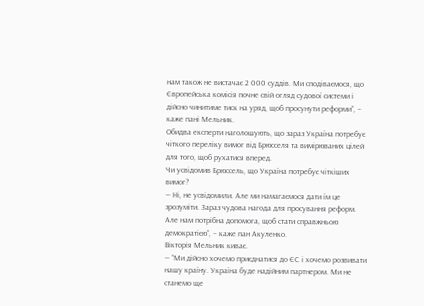нам також не вистачає 2 000 суддів. Ми сподіваємося, що Європейська комісія почне свій огляд судової системи і дійсно чинитиме тиск на уряд, щоб просунути реформи”, – каже пані Мельник.
Обидва експерти наголошують, що зараз Україна потребує чіткого переліку вимог від Брюсселя та вимірюваних цілей для того, щоб рухатися вперед.
Чи усвідомив Брюссель, що Україна потребує чіткіших вимог?
— Ні, не усвідомили. Але ми намагаємося дати їм це зрозуміти. Зараз чудова нагода для просування реформ. Але нам потрібна допомога, щоб стати справжньою демократією”, – каже пан Акуленко.
Вікторія Мельник киває.
— “Ми дійсно хочемо приєднатися до ЄС і хочемо розвивати нашу країну. Україна буде надійним партнером. Ми не станемо ще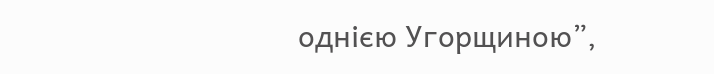однією Угорщиною”,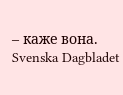– каже вона.
Svenska Dagbladet